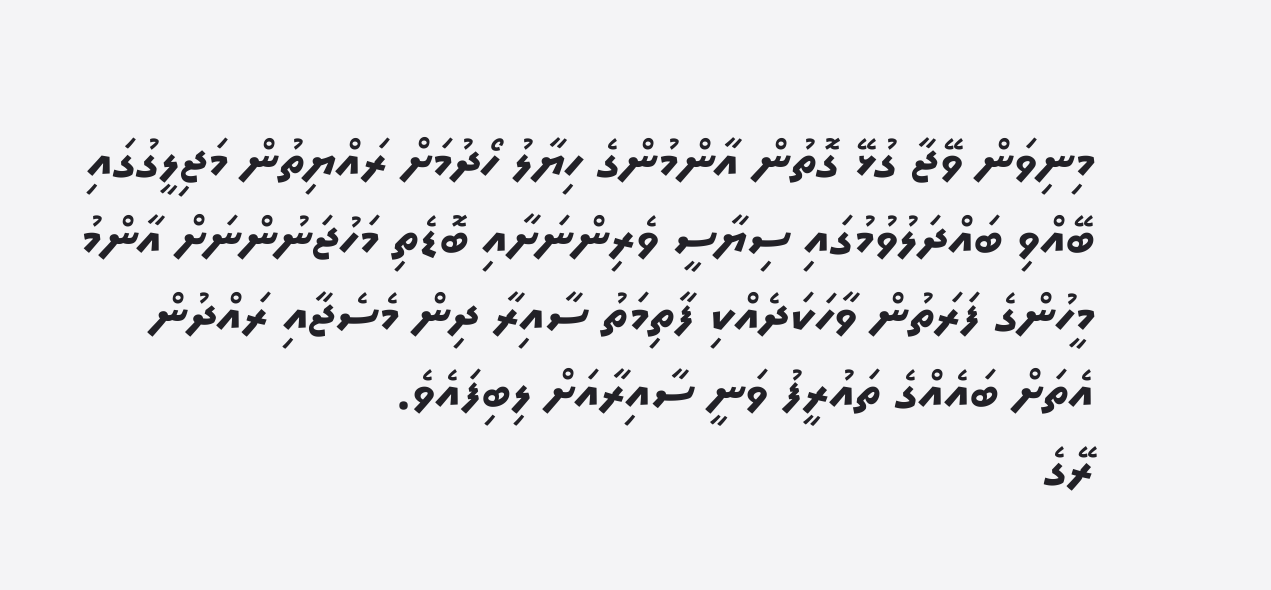މިނިވަން ވޭޖާ ގުޅޭ ގޮތުން އާންމުންގެ ހިޔާލު ހޯދުމަށް ރައްޔިތުން މަޖިލީގުގައި ބޭއްވި ބައްދަލުވުމުގައި ސިޔާސީ ވެރިންނަށާއި ބޮޑެތި މަހުޖަނުންނަށް އާންމު މީހުންގެ ފަރަތުން ވާހަކަދެއްކި ފާތިމަތު ސާއިރާ ދިން މެސެޖާއި ރައްދުން އެތަށް ބައެއްގެ ތައުރީފު ވަނީ ސާއިރާއަށް ލިބިފައެވެ.
ރޭގެ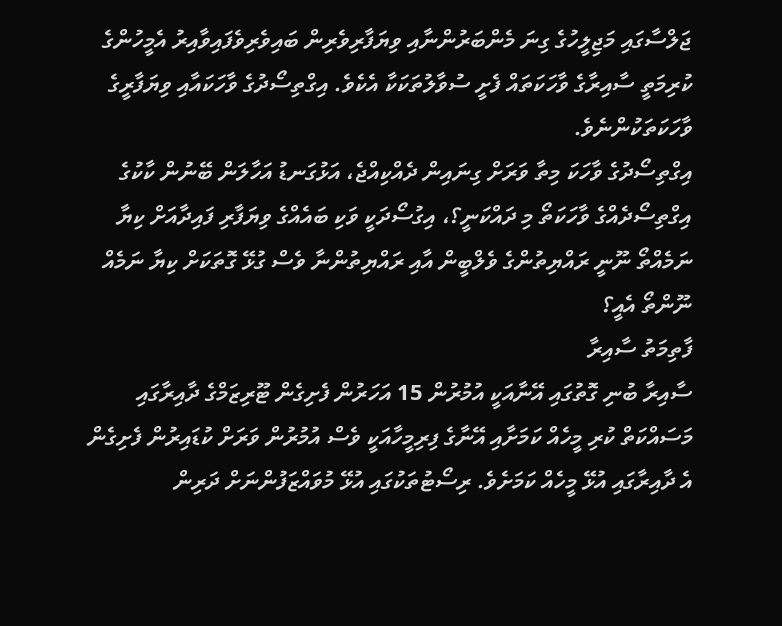ޖަލްސާގައި މަޖިލީހުގެ ގިނަ މެންބަރުންނާއި ވިޔަފާރިވެރިން ބައިވެރިވެފައިވާއިރު އެމީހުންގެ ކުރިމަތީ ސާއިރާގެ ވާހަކަތައް ފެށީ ސުވާލުތަކަކާ އެކެވެ. އިގްތިސޯދުގެ ވާހަކައާއި ވިޔަފާރީގެ ވާހަކަތަކުންނެވެ.
އިގްތިސޯދުގެ ވާހަކަ މިތާ ވަރަށް ގިނައިން ދެއްކިއްޖެ، އަޅުގަނޑު އަހާލަން ބޭނުން ކާކުގެ އިގްތިސޯދެއްގެ ވާހަކަތޯ މި ދައްކަނީ؟، އިގުސޯދަކީ ވަކި ބައެއްގެ ވިޔަފާރި ފައިދާއަށް ކިޔާ ނަމެއްތޯ ނޫނީ ރައްޔިތުންގެ ވެލްބީން އާއި ރައްޔިތުންނާ ވެސް ގުޅޭ ގޮތަކަށް ކިޔާ ނަމެއް ނޫންތޯ އެއީ؟
ފާތިމަތު ސާއިރާ
ސާއިރާ ބުނި ގޮތުގައި އޭނާއަކީ އުމުރުން 15 އަހަރުން ފެށިގެން ޓޫރިޒަމްގެ ދާއިރާގައި މަސައްކަތް ކުރި މީހެއް ކަމަށާއި އޭނާގެ ފިރިމީހާއަކީ ވެސް އުމުރުން ވަރަށް ކުޑައިރުން ފެށިގެން އެ ދާއިރާގައި އުޅޭ މީހެއް ކަމަށެވެ. ރިސޯޓުތަކުގައި އުޅޭ މުވައްޒަފުންނަށް ދަރިން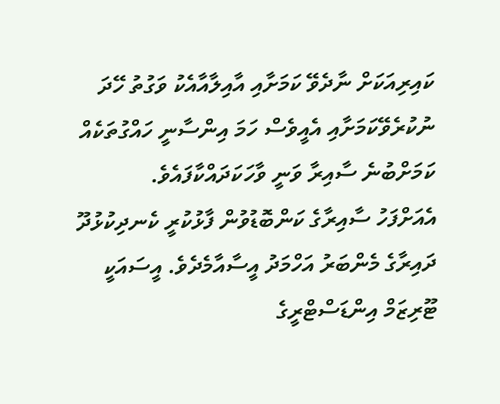ކައިރިއަކަށް ނާދެވޭ ކަމަށާއި އާއިލާއާއެކު ވަގުތު ހޭދަ ނުކުރެވޭކަމަށާއި އެއީވެސް ހަމަ އިންސާނީ ހައްގުތަކެއް ކަމަށްބުނެ ސާއިރާ ވަނީ ވާހަކަދައްކާފައެވެ.
އެއަށްފަހު ސާއިރާގެ ކަންބޮޑުވުން ފާޅުކުރީ ކެނދިކުޅުދޫ ދައިރާގެ މެންބަރު އަހްމަދު އީސާއާމެދެވެ. އީސައަކީ ޓޫރިޒަމް އިންޑަސްޓްރީގެ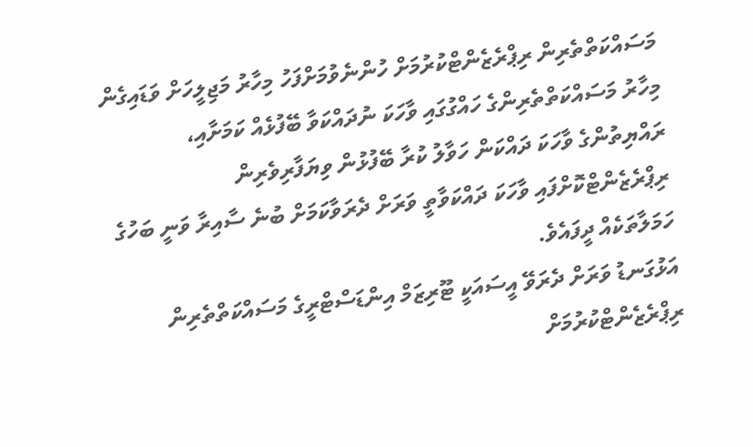މަސައްކަތްތެރިން ރިޕްރެޒެންޓްކުރުމަށް ހުންނެވުމަށްފަހު މިހާރު މަޖިލީހަށް ވަޑައިގެން މިހާރު މަސައްކަތްތެރިންގެ ހައްގުގައި ވާހަކަ ނުދައްކަވާ ބޭފުޅެއް ކަމަށާއި، ރައްޔިތުންގެ ވާހަކަ ދައްކަން ހަވާލު ކުރާ ބޭފުޅުން ވިޔަފާރިވެރިން ރިޕްރެޒެންޓްކޮށްފައި ވާހަކަ ދައްކަވާތީ ވަރަށް ދެރަވާކަމަށް ބުނެ ސާއިރާ ވަނީ ބަހުގެ ހަމަލާތަކެއް ދީފައެވެ.
އަޅުގަނޑު ވަރަށް ދެރަވޭ އީސައަކީ ޓޫރިޒަމް އިންޑަސްޓްރީގެ މަސައްކަތްތެރިން ރިޕްރެޒެންޓްކުރުމަށް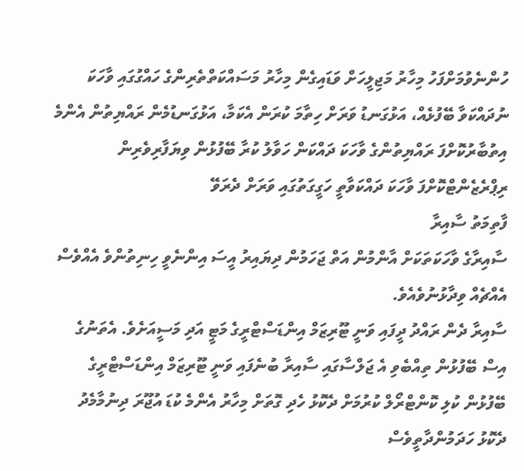ހުންނެވުމަށްފަހު މިހާރު މަޖިލީހަށް ވަޑައިގެން މިހާރު މަސައްކަތްތެރިންގެ ހައްގުގައި ވާހަކަ ނުދައްކަވާ ބޭފުޅެއް، އަޅުގަނޑު ވަރަށް ހިތާމަ ކުރަން އެކަމާ، އަޅުގަނޑުމެން ރައްޔިތުން އެންމެ އިތުބާރުކޮށްފަ ރައްޔިތުންގެ ވާހަކަ ދައްކަން ހަވާލު ކުރާ ބޭފުޅުން ވިޔަފާރިވެރިން ރިޕްރެޒެންޓްކޮށްފަ ވާހަކަ ދައްކަވާތީ ހަގީގަތުގައި ވަރަށް ދެރަވޭ
ފާތިމަތު ސާއިރާ
ސާއިރާގެ ވާހަކަތަކަށް އާންމުން އަތް ޖަހަމުން ދިޔައިރު އީސަ އިންނެވީ ހިނިތުންވެ އެއްވެސް އެއްޗެއް ވިދާޅުނުވެއެވެ.
ސާއިރާ ދެން ރައްދު ދީފައި ވަނީ ޓޫރިޒަމް އިންޑަސްޓްރީގެ މަޓީ އަދި މަސީއަށެވެ. އެތަނުގެ އިސް ބޭފުޅުން ތިއްބެވި އެ ޖަލްސާގައި ސާއިރާ ބުނެފައި ވަނީ ޓޫރިޒަމް އިންޑަސްޓްރީގެ ބޭފުޅުން ކުލި ކޮންޓްރޯލް ކުރުމަށް ދެކޮޅު ހެދި ގޮތަށް މިހާރު އެންމެ ކުޑަ އުޖޫރަ ދިނުމާމެދު ދެކޮޅު ހަދަމުންދާތީވެސް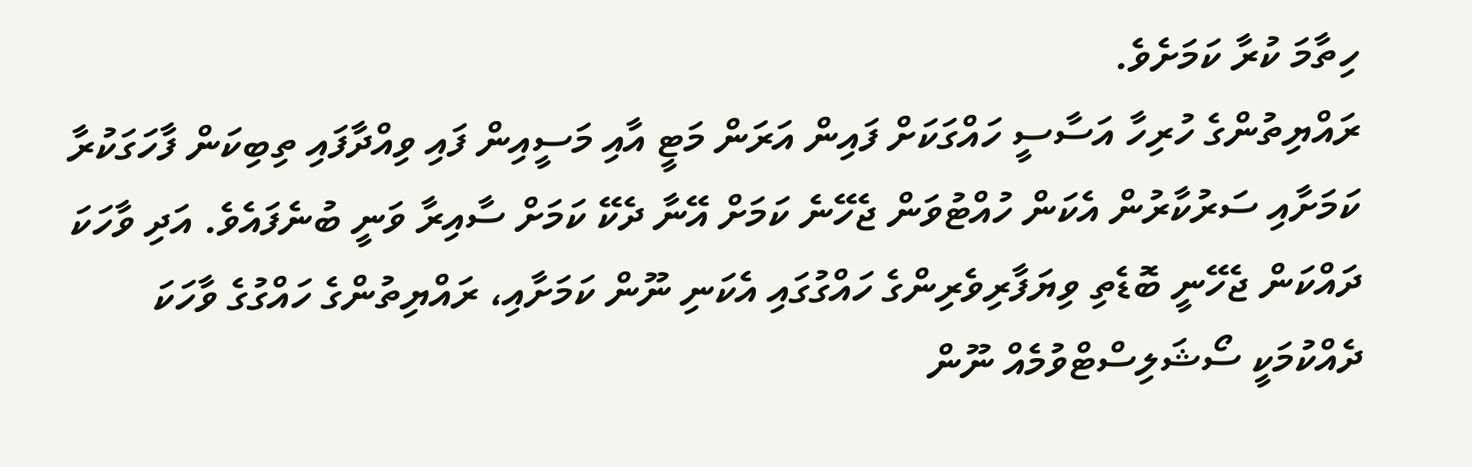ހިތާމަ ކުރާ ކަމަށެވެ.
ރައްޔިތުންގެ ހުރިހާ އަސާސީ ހައްގަކަށް ފައިން އަރަން މަޓީ އާއި މަސީއިން ފައި ވިއްދާފައި ތިބިކަން ފާހަގަކުރާ ކަމަށާއި ސަރުކާރުން އެކަން ހުއްޓުވަން ޖެހޭނެ ކަމަށް އޭނާ ދެކޭ ކަމަށް ސާއިރާ ވަނީ ބުނެފައެވެ. އަދި ވާހަކަ ދައްކަން ޖެހޭނީ ބޮޑެތި ވިޔަފާރިވެރިންގެ ހައްގުގައި އެކަނި ނޫން ކަމަށާއި، ރައްޔިތުންގެ ހައްގުގެ ވާހަކަ ދެއްކުމަކީ ސޯޝަލިސްޓްވުމެއް ނޫން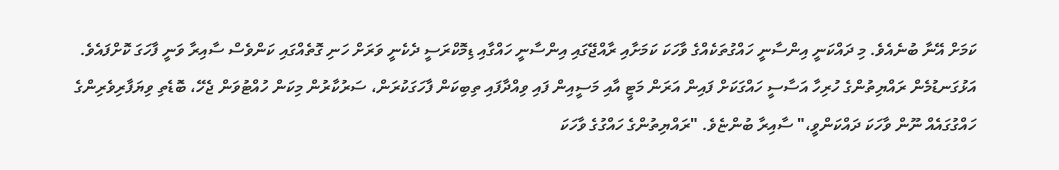ކަމަށް އޭނާ ބުނެއެވެ. މި ދައްކަނީ އިންސާނީ ހައްގުތަކެއްގެ ވާހަކަ ކަމަށާއި ރާއްޖޭގައި އިންސާނީ ހައްގާއި ޑިމޮކްރަސީ ދެކެނީ ވަރަށް ހަނި ގޮތެއްގައި ކަންވެސް ސާއިރާ ވަނީ ފާހަގަ ކޮށްފައެވެ.
އަޅުގަނޑުމެން ރައްޔިތުންގެ ހުރިހާ އަސާސީ ހައްގަކަށް ފައިން އަރަން މަޓީ އާއި މަސީއިން ފައި ވިއްދާފައި ތިބިކަން ފާހަގަކުރަން، ސަރުކާރުން މިކަން ހުއްޓުވަން ޖެހޭ، ބޮޑެތި ވިޔަފާރިވެރިންގެ ހައްގުގައެއް ނޫން ވާހަކަ ދައްކަންވީ،" ސާއިރާ ބުންޏެވެ. "ރައްޔިތުންގެ ހައްގުގެ ވާހަކަ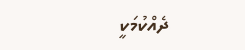ދެއްކުމަކީ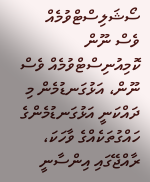ސޯޝަލިސްޓްވުމެއް ވެސް ނޫން ކޮމިއުނިސްޓްވުމެއް ވެސް ނޫން، އަޅުގަނޑުމެން މި ދައްކަނީ އަޅުގަނޑުމެންގެ ހައްގުތަކެއްގެ ވާހަކަ، ރާއްޖޭގައި އިންސާނީ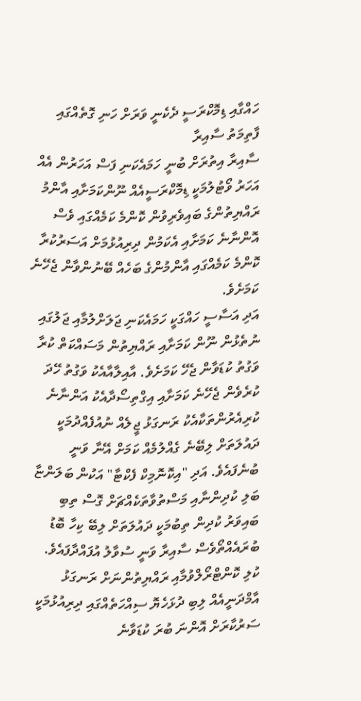ހައްގާއި ޑިމޮކްރަސީ ދެކެނީ ވަރަށް ހަނި ގޮތެއްގައި
ފާތިމަތު ސާއިރާ
ސާއިރާ އިތުރަށް ބުނީ ހަމައެކަނި ފަސް އަހަރުން އެއް އަހަރު ވޯޓުލުމަކީ ޑިމޮކްރަސީއެއް ނޫންކަމަށާއި އާންމު ރައްޔިތުންގެ ބައިވެރިވުން ކޮންމެ ކަމެއްގައި ވެސް އޮންނާނެ ކަމަށާއި އެކަމުން ދިރިއުޅުމަށް އަސަރުކުރާ ކޮންމެ ކަމެއްގައި އާންމުންގެ ބަހެއް ބޭނުންވާން ޖެހޭނެ ކަމަށެވެ.
އަދި އަސާސީ ހައްގަކީ ހަމައެކަނި ޖަލަށްލުމާއި ޖަލުގައި ނުތެޅުން ނޫން ކަމަށާއި ރައްޔިތުން މަސައްކަތް ކުރާ ވަގުތު ކުޑަވާން ޖެހޭ ކަމަށެވެ. އާއިލާއާއެކު ވަގުތު ހޭދަ ކުރެވެން ޖެހޭނެ ކަމަށާއި އިގްތިސޯދާއެކު އަންނާނެ ކުރިއެރުންތަކާއެކު ރަނގަޅު ޖީލެއް ނުއުފެއްދުމަކީ ދައުލަތަށް ލިބޭނެ ގެއްލުމެއް ކަމަށް އޭނާ ވަނީ ބުނެފައެވެ. އަދި "އިކޮނޮމިކް ފެކްޓާ" އަކުން ބަލަންޏާ ބަލި ކުދިންނާއި މަސްތުވާތަކެއްޗަށް ގޮސް ތިބި ބައިވަރު ކުދިން ތިބުމަކީ ދައުލަތަށް ލިބޭ ކިހާ ބޮޑު ބުރައެއްތޯވެސް ސާއިރާ ވަނީ ސުވާލު އުފައްދާފައެވެ.
ކުލި ކޮންޓްރޯލްވުމާއި ރައްޔިތުންނަށް ރަނގަޅު އާމްދަނީއެއް ލިބި ދުޅަހެޔޮ ސިއްހަތެއްގައި ދިރިއުޅުމަކީ ސަރުކާރަށް އޮންނަ ބުރަ ކުޑަވާނެ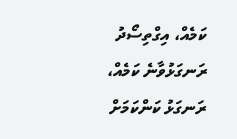ކަމެއް، އިގްތިސޯދު ރަނގަޅުވާނެ ކަމެއް، ރަނގަޅު ކަންކަމަށް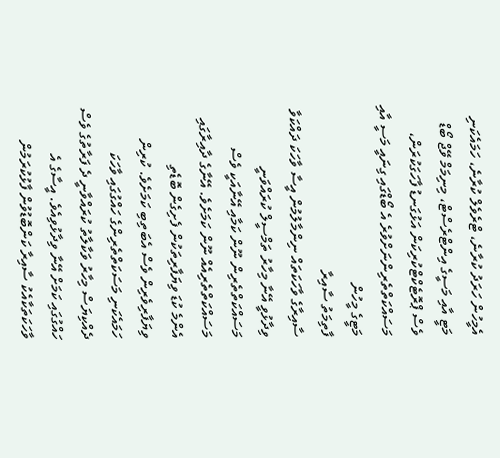އެމީހުން ހަރަދު ކުރާނެ، ޓްރެވެލް ކުރާނެ، ހަމައެކަނި މަޓީ އާއި މަސީގެ އިންޓްރެސްޓް، މިނިމަމް ވޭޖް ބޯޑް ވެސް ޕްރޮޓެކްޓްކުރިކަން އަޅުގަނޑު ފާހަގަކުރަން، މަސައްކަތްތެރިންނަށްވުރެ އެ ބޯޑްގައި ގިނައީ މަސީ އާއި މަޓީގެ މީހުން
ފާތިމަތު ސާއިރާ
ސާއިރާގެ ވާހަކަތައް ނިންމާލުމުން އީސާ ވާހަކަ ދައްކަވާ ވިދާޅުވީ އޭނާ މިހާރު ތަމްސީލް ކުރައްވަނީ މަސައްކަތްތެރިން ނޫން ކަމާއި އޭނާއަކީ ވެސް މަސައްކަތްތެރިއެއް ނޫން ކަމަށެވެ. އޭނާގެ ދާއިރާގައި އެންމެ ކުޑަ ވިޔަފާރިތަކުން ފެށިގެން ބޮޑެތި ވިޔަފާރިވެރިން ވެސް އެބަތިބި ކަމަށެވެ. ކުރިން ހަމައެކަނި މަސަކަތްތެރިންގެ ހައްގުގައި ވާހަކަ ދެއްކިޔަސް މިހާރު ވަކާލާތު ކުރައްވާނީ ދެ ފަރާތުގެ ވެސް ހައްގުގައި ކަމަށް އޭނާ ވިދާޅުވިއެވެ. އީސާގެ އެ ވާހަކަތަކާއެކު ސާއިރާ ކަންބޮޑުވުން ފާޅުކުރަމުން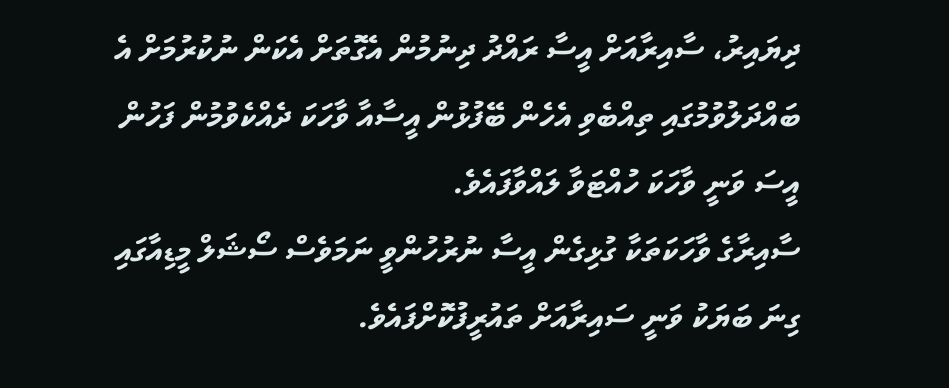ދިޔައިރު، ސާއިރާއަށް އީސާ ރައްދު ދިނުމުން އެގޮތަށް އެކަން ނުކުރުމަށް އެ ބައްދަލުވުމުގައި ތިއްބެވި އެހެން ބޭފުޅުން އީސާއާ ވާހަކަ ދެއްކެވުމުން ފަހުން އީސަ ވަނީ ވާހަކަ ހުއްޓަވާ ލައްވާފައެވެ.
ސާއިރާގެ ވާހަކަތަކާ ގުޅިގެން އީސާ ނުރުހުންވީ ނަމަވެސް ސޯޝަލް މީޑިއާގައި ގިނަ ބަޔަކު ވަނީ ސައިރާއަށް ތައުރީފުކޮށްފައެވެ.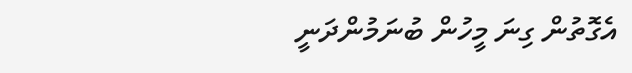އެގޮތުން ގިނަ މީހުން ބުނަމުންދަނީ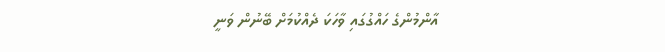އާންމުންގެ ހައްގުގައި ވާހަކަ ދެއްކުމަށް ބޭނުން ވަނީ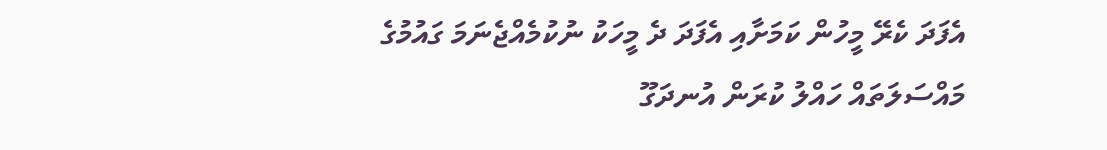އެފަދަ ކެރޭ މީހުން ކަމަށާއި އެފަދަ ދެ މީހަކު ނުކުމެއްޖެނަމަ ގައުމުގެ މައްސަލަތައް ހައްލު ކުރަން އުނދަގޫ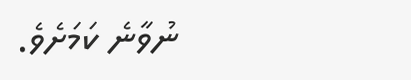ނުވާނެ ކަމަށެވެ.